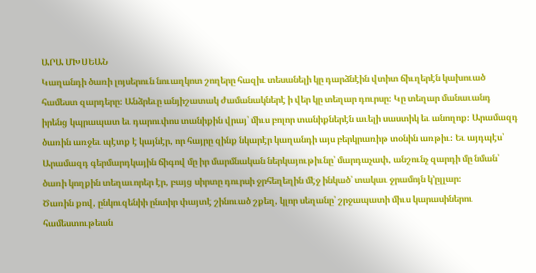ԱՐԱ ՄԽՍԵԱՆ
Կաղանդի ծառի լոյսերուն նուաղկոտ շողերը հազիւ տեսանելի կը դարձնէին վտիտ ճիւղերէն կախուած համեստ զարդերը։ Անձրեւը անյիշատակ ժամանակներէ ի վեր կը տեղար դուրսը։ Կը տեղար մանաւանդ իրենց կպրապատ եւ դարուփոս տանիքին վրայ՝ միւս բոլոր տանիքներէն աւելի սաստիկ եւ անողոք։ Արամազդ ծառին առջեւ պէտք է կայնէր, որ հայրը զինք նկարէր կաղանդի այս բերկրառիթ տօնին առթիւ։ Եւ այդպէս՝ Արամազդ գերմարդկային ճիգով մը իր մարմնական ներկայութիւնը՝ մարդաչափ, անշունչ զարդի մը նման՝ ծառի կողքին տեղաւորեր էր, բայց սիրտը դուրսի ջրհեղեղին մէջ ինկած՝ տակաւ ջրամոյն կ՚ըլլար։
Ծառին քով, ընկուզենիի ընտիր փայտէ շինուած շքեղ, կլոր սեղանը՝ շրջապատի միւս կարասիներու համեստութեան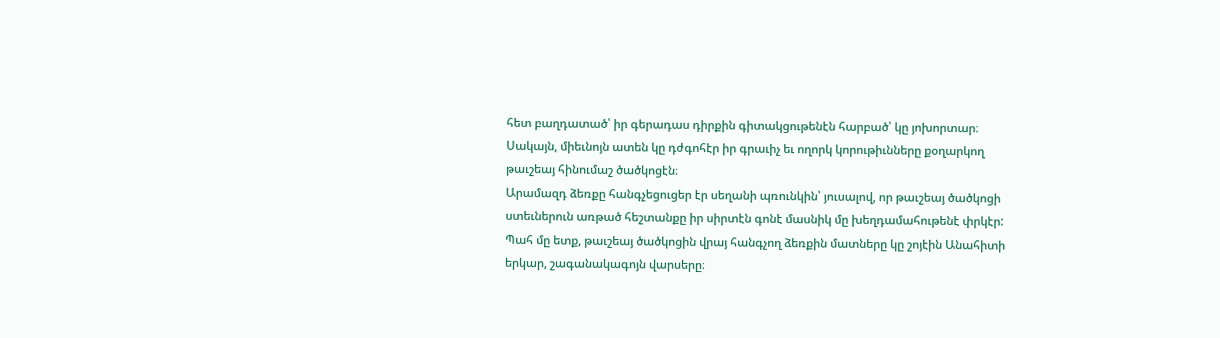հետ բաղդատած՝ իր գերադաս դիրքին գիտակցութենէն հարբած՝ կը յոխորտար։ Սակայն, միեւնոյն ատեն կը դժգոհէր իր գրաւիչ եւ ողորկ կորութիւնները քօղարկող թաւշեայ հինումաշ ծածկոցէն։
Արամազդ ձեռքը հանգչեցուցեր էր սեղանի պռունկին՝ յուսալով, որ թաւշեայ ծածկոցի ստեւներուն առթած հեշտանքը իր սիրտէն գոնէ մասնիկ մը խեղդամահութենէ փրկէր:
Պահ մը ետք, թաւշեայ ծածկոցին վրայ հանգչող ձեռքին մատները կը շոյէին Անահիտի երկար, շագանակագոյն վարսերը։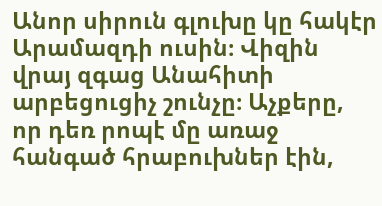Անոր սիրուն գլուխը կը հակէր Արամազդի ուսին։ Վիզին վրայ զգաց Անահիտի արբեցուցիչ շունչը։ Աչքերը, որ դեռ րոպէ մը առաջ հանգած հրաբուխներ էին,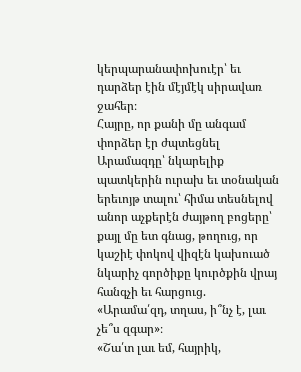կերպարանափոխուէր՝ եւ դարձեր էին մէյմէկ սիրավառ ջահեր։
Հայրը, որ քանի մը անգամ փորձեր էր ժպտեցնել Արամազդը՝ նկարելիք պատկերին ուրախ եւ տօնական երեւոյթ տալու՝ հիմա տեսնելով անոր աչքերէն ժայթող բոցերը՝ քայլ մը ետ գնաց, թողուց, որ կաշիէ փոկով վիզէն կախուած նկարիչ գործիքը կուրծքին վրայ հանգչի եւ հարցուց.
«Արամա՛զդ, տղաս, ի՞նչ է, լաւ չե՞ս զգար»։
«Շա՛տ լաւ եմ, հայրիկ,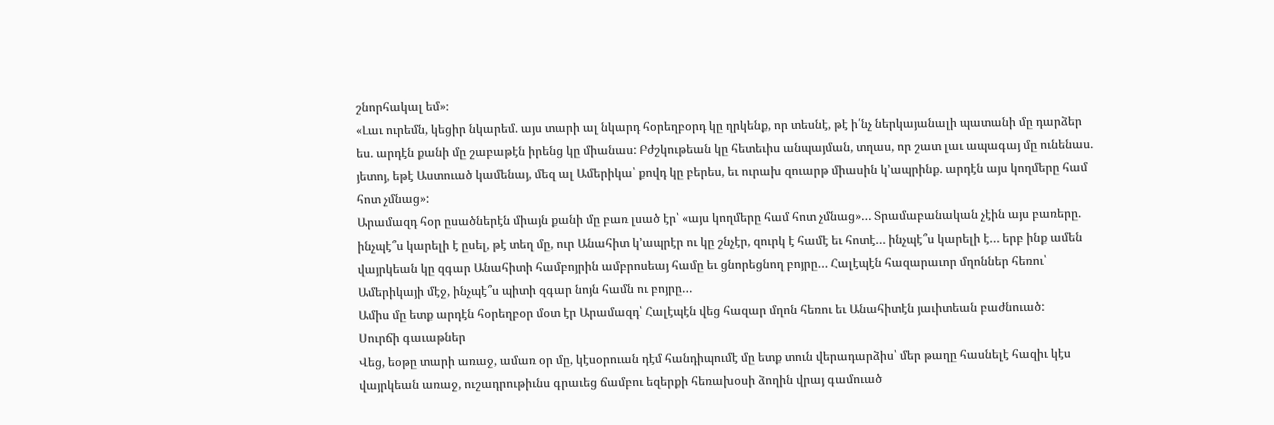շնորհակալ եմ»։
«Լաւ ուրեմն, կեցիր նկարեմ. այս տարի ալ նկարդ հօրեղբօրդ կը ղրկենք, որ տեսնէ, թէ ի՛նչ ներկայանալի պատանի մը դարձեր ես. արդէն քանի մը շաբաթէն իրենց կը միանաս: Բժշկութեան կը հետեւիս անպայման, տղաս, որ շատ լաւ ապագայ մը ունենաս. յետոյ, եթէ Աստուած կամենայ, մեզ ալ Ամերիկա՝ քովդ կը բերես, եւ ուրախ զուարթ միասին կ՚ապրինք. արդէն այս կողմերը համ հոտ չմնաց»:
Արամազդ հօր ըսածներէն միայն քանի մը բառ լսած էր՝ «այս կողմերը համ հոտ չմնաց»… Տրամաբանական չէին այս բառերը. ինչպէ՞ս կարելի է ըսել, թէ տեղ մը, ուր Անահիտ կ՚ապրէր ու կը շնչէր, զուրկ է համէ եւ հոտէ… ինչպէ՞ս կարելի է… երբ ինք ամեն վայրկեան կը զգար Անահիտի համբոյրին ամբրոսեայ համը եւ ցնորեցնող բոյրը… Հալէպէն հազարաւոր մղոններ հեռու՝ Ամերիկայի մէջ, ինչպէ՞ս պիտի զգար նոյն համն ու բոյրը…
Ամիս մը ետք արդէն հօրեղբօր մօտ էր Արամազդ՝ Հալէպէն վեց հազար մղոն հեռու եւ Անահիտէն յաւիտեան բաժնուած:
Սուրճի գաւաթներ
Վեց, եօթը տարի առաջ, ամառ օր մը, կէսօրուան դէմ հանդիպումէ մը ետք տուն վերադարձիս՝ մեր թաղը հասնելէ հազիւ կէս վայրկեան առաջ, ուշադրութիւնս գրաւեց ճամբու եզերքի հեռախօսի ձողին վրայ գամուած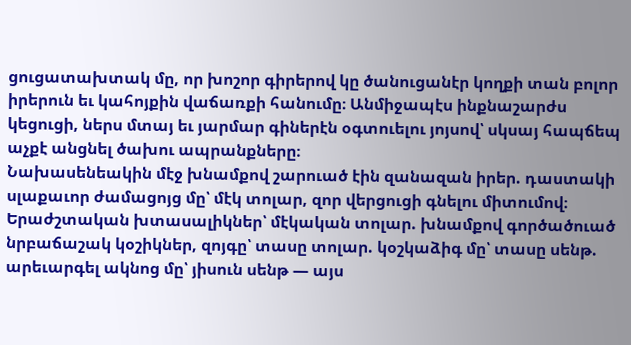ցուցատախտակ մը, որ խոշոր գիրերով կը ծանուցանէր կողքի տան բոլոր իրերուն եւ կահոյքին վաճառքի հանումը։ Անմիջապէս ինքնաշարժս կեցուցի, ներս մտայ եւ յարմար գիներէն օգտուելու յոյսով՝ սկսայ հապճեպ աչքէ անցնել ծախու ապրանքները։
Նախասենեակին մէջ խնամքով շարուած էին զանազան իրեր. դաստակի սլաքաւոր ժամացոյց մը՝ մէկ տոլար, զոր վերցուցի գնելու միտումով։ Երաժշտական խտասալիկներ՝ մէկական տոլար. խնամքով գործածուած նրբաճաշակ կօշիկներ, զոյգը՝ տասը տոլար. կօշկաձիգ մը՝ տասը սենթ. արեւարգել ակնոց մը՝ յիսուն սենթ — այս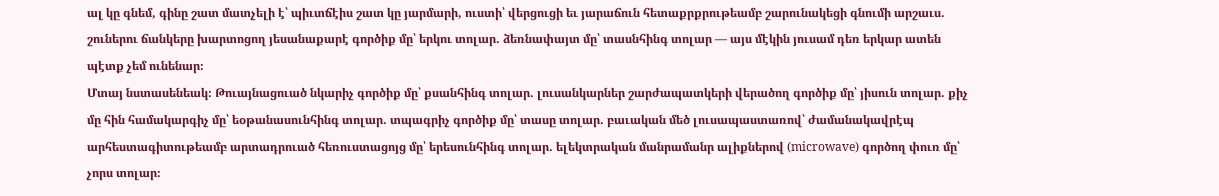ալ կը գնեմ, գինը շատ մատչելի է՝ պիւտճէիս շատ կը յարմարի, ուստի՝ վերցուցի եւ յարաճուն հետաքրքրութեամբ շարունակեցի գնումի արշաւս. շուներու ճանկերը խարտոցող յեսանաքարէ գործիք մը՝ երկու տոլար. ձեռնափայտ մը՝ տասնհինգ տոլար — այս մէկին յուսամ դեռ երկար ատեն պէտք չեմ ունենար։
Մտայ նստասենեակ։ Թուայնացուած նկարիչ գործիք մը՝ քսանհինգ տոլար. լուսանկարներ շարժապատկերի վերածող գործիք մը՝ յիսուն տոլար. քիչ մը հին համակարգիչ մը՝ եօթանասունհինգ տոլար. տպագրիչ գործիք մը՝ տասը տոլար. բաւական մեծ լուսապաստառով՝ ժամանակավրէպ արհեստագիտութեամբ արտադրուած հեռուստացոյց մը՝ երեսունհինգ տոլար. ելեկտրական մանրամանր ալիքներով (microwave) գործող փուռ մը՝ չորս տոլար։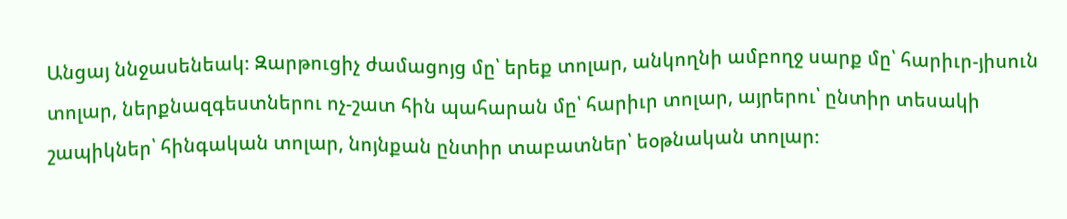Անցայ ննջասենեակ։ Զարթուցիչ ժամացոյց մը՝ երեք տոլար, անկողնի ամբողջ սարք մը՝ հարիւր-յիսուն տոլար, ներքնազգեստներու ոչ-շատ հին պահարան մը՝ հարիւր տոլար, այրերու՝ ընտիր տեսակի շապիկներ՝ հինգական տոլար, նոյնքան ընտիր տաբատներ՝ եօթնական տոլար։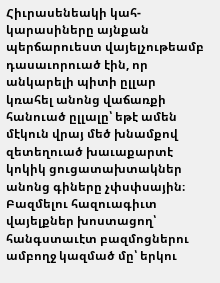Հիւրասենեակի կահ-կարասիները այնքան պերճարուեստ վայելչութեամբ դասաւորուած էին, որ անկարելի պիտի ըլլար կռահել անոնց վաճառքի հանուած ըլլալը՝ եթէ ամեն մէկուն վրայ մեծ խնամքով զետեղուած խաւաքարտէ կոկիկ ցուցատախտակներ անոնց գիները չփսփսային։ Բազմելու հազուագիւտ վայելքներ խոստացող՝ հանգստաւէտ բազմոցներու ամբողջ կազմած մը՝ երկու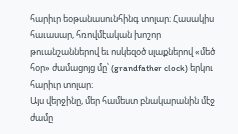հարիւր եօթանասունհինգ տոլար։ Հասակիս հաւասար, հռովմէական խոշոր թուանշաններով եւ ոսկեզօծ սլաքներով «մեծ հօր» ժամացոյց մը՝ (grandfather clock) երկու հարիւր տոլար։
Այս վերջինը, մեր համեստ բնակարանին մէջ ժամը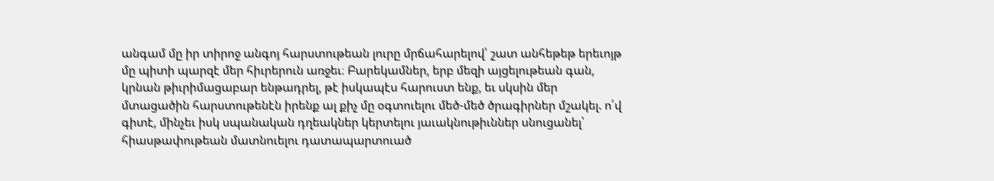անգամ մը իր տիրոջ անգոյ հարստութեան լուրը մրճահարելով՝ շատ անհեթեթ երեւոյթ մը պիտի պարզէ մեր հիւրերուն առջեւ։ Բարեկամներ, երբ մեզի այցելութեան գան, կրնան թիւրիմացաբար ենթադրել, թէ իսկապէս հարուստ ենք, եւ սկսին մեր մտացածին հարստութենէն իրենք ալ քիչ մը օգտուելու մեծ-մեծ ծրագիրներ մշակել. ո՛վ գիտէ, մինչեւ իսկ սպանական դղեակներ կերտելու յաւակնութիւններ սնուցանել՝ հիասթափութեան մատնուելու դատապարտուած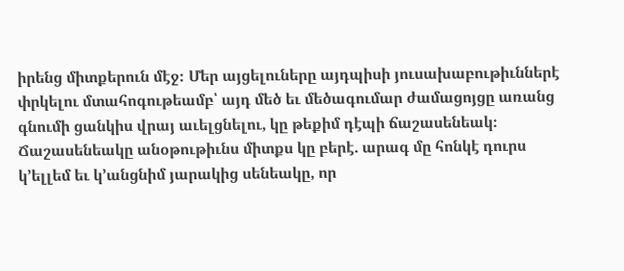իրենց միտքերուն մէջ։ Մեր այցելուները այդպիսի յուսախաբութիւններէ փրկելու մտահոգութեամբ՝ այդ մեծ եւ մեծագումար ժամացոյցը առանց գնումի ցանկիս վրայ աւելցնելու, կը թեքիմ դէպի ճաշասենեակ։
Ճաշասենեակը անօթութիւնս միտքս կը բերէ. արագ մը հոնկէ դուրս կ’ելլեմ եւ կ՚անցնիմ յարակից սենեակը, որ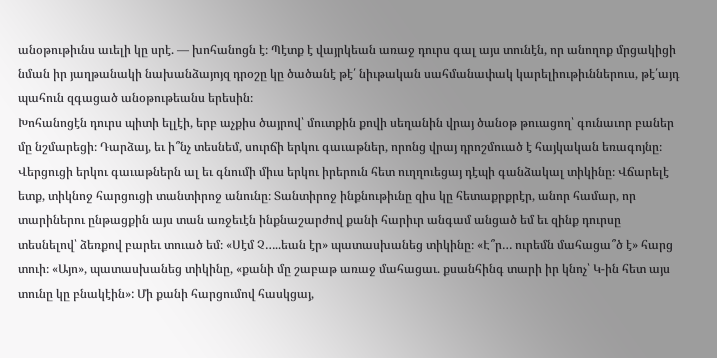անօթութիւնս աւելի կը սրէ. — խոհանոցն է։ Պէտք է վայրկեան առաջ դուրս գալ այս տունէն, որ անողոք մրցակիցի նման իր յաղթանակի նախանձայոյզ դրօշը կը ծածանէ թէ՛ նիւթական սահմանափակ կարելիութիւններուս, թէ՛այդ պահուն զգացած անօթութեանս երեսին։
Խոհանոցէն դուրս պիտի ելլէի, երբ աչքիս ծայրով՝ մուտքին քովի սեղանին վրայ ծանօթ թուացող՝ գունաւոր բաներ մը նշմարեցի։ Դարձայ, եւ ի՞նչ տեսնեմ, սուրճի երկու գաւաթներ, որոնց վրայ դրոշմուած է հայկական եռագոյնը։ Վերցուցի երկու գաւաթներն ալ եւ գնումի միւս երկու իրերուն հետ ուղղուեցայ դէպի գանձակալ տիկինը։ Վճարելէ ետք, տիկնոջ հարցուցի տանտիրոջ անունը։ Տանտիրոջ ինքնութիւնը զիս կը հետաքրքրէր, անոր համար, որ տարիներու ընթացքին այս տան առջեւէն ինքնաշարժով քանի հարիւր անգամ անցած եմ եւ զինք դուրսը տեսնելով՝ ձեռքով բարեւ տուած եմ։ «Սէմ Չ…..եան էր» պատասխանեց տիկինը։ «Է՞ր… ուրեմն մահացա՞ծ է» հարց տուի։ «Այո», պատասխանեց տիկինը, «քանի մը շաբաթ առաջ մահացաւ. քսանհինգ տարի իր կնոչ՝ Կ-ին հետ այս տունը կը բնակէին»: Մի քանի հարցումով հասկցայ,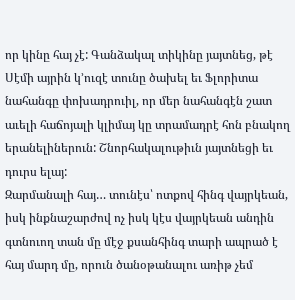որ կինը հայ չէ: Գանձակալ տիկինը յայտնեց, թէ Սէմի այրին կ՚ուզէ տունը ծախել եւ Ֆլորիտա նահանգը փոխադրուիլ, որ մեր նահանգէն շատ աւելի հաճոյալի կլիմայ կը տրամադրէ հոն բնակող երանելիներուն: Շնորհակալութիւն յայտնեցի եւ դուրս ելայ:
Զարմանալի հայ… տունէս՝ ոտքով հինգ վայրկեան, իսկ ինքնաշարժով ոչ իսկ կէս վայրկեան անդին գտնուող տան մը մէջ քսանհինգ տարի ապրած է հայ մարդ մը, որուն ծանօթանալու առիթ չեմ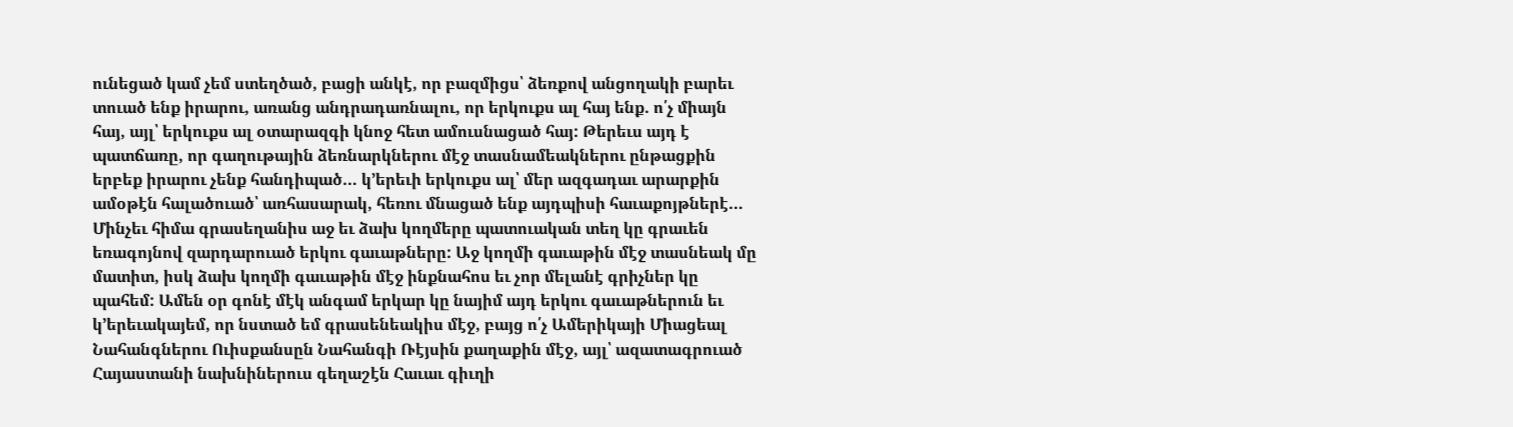ունեցած կամ չեմ ստեղծած, բացի անկէ, որ բազմիցս՝ ձեռքով անցողակի բարեւ տուած ենք իրարու, առանց անդրադառնալու, որ երկուքս ալ հայ ենք. ո՛չ միայն հայ, այլ՝ երկուքս ալ օտարազգի կնոջ հետ ամուսնացած հայ: Թերեւս այդ է պատճառը, որ գաղութային ձեռնարկներու մէջ տասնամեակներու ընթացքին երբեք իրարու չենք հանդիպած… կ՚երեւի երկուքս ալ՝ մեր ազգադաւ արարքին ամօթէն հալածուած՝ առհասարակ, հեռու մնացած ենք այդպիսի հաւաքոյթներէ…
Մինչեւ հիմա գրասեղանիս աջ եւ ձախ կողմերը պատուական տեղ կը գրաւեն եռագոյնով զարդարուած երկու գաւաթները: Աջ կողմի գաւաթին մէջ տասնեակ մը մատիտ, իսկ ձախ կողմի գաւաթին մէջ ինքնահոս եւ չոր մելանէ գրիչներ կը պահեմ: Ամեն օր գոնէ մէկ անգամ երկար կը նայիմ այդ երկու գաւաթներուն եւ կ՚երեւակայեմ, որ նստած եմ գրասենեակիս մէջ, բայց ո՛չ Ամերիկայի Միացեալ Նահանգներու Ուիսքանսըն Նահանգի Ռէյսին քաղաքին մէջ, այլ՝ ազատագրուած Հայաստանի նախնիներուս գեղաշէն Հաւաւ գիւղի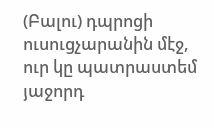(Բալու) դպրոցի ուսուցչարանին մէջ, ուր կը պատրաստեմ յաջորդ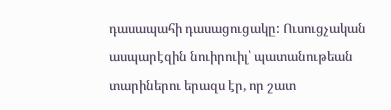դասապահի դասացուցակը: Ուսուցչական ասպարէզին նուիրուիլ՝ պատանութեան տարիներու երազս էր, որ շատ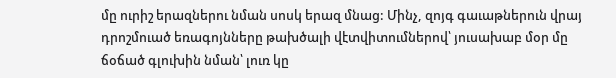մը ուրիշ երազներու նման սոսկ երազ մնաց: Մինչ, զոյգ գաւաթներուն վրայ դրոշմուած եռագոյնները թախծալի վէտվիտումներով՝ յուսախաբ մօր մը ճօճած գլուխին նման՝ լուռ կը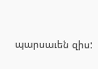պարսաւեն զիս: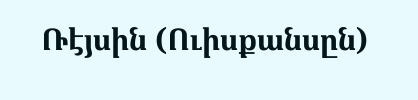Ռէյսին (Ուիսքանսըն)